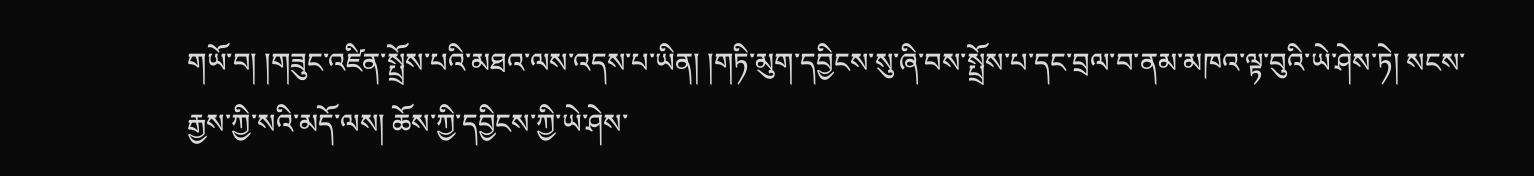གཡོ་བ། །གཟུང་འཛིན་སྤྲོས་པའི་མཐའ་ལས་འདས་པ་ཡིན། །གཏི་མུག་དབྱིངས་སུ་ཞི་བས་སྤྲོས་པ་དང་བྲལ་བ་ནམ་མཁའ་ལྟ་བུའི་ཡེ་ཤེས་ཏེ། སངས་རྒྱས་ཀྱི་སའི་མདོ་ལས། ཆོས་ཀྱི་དབྱིངས་ཀྱི་ཡེ་ཤེས་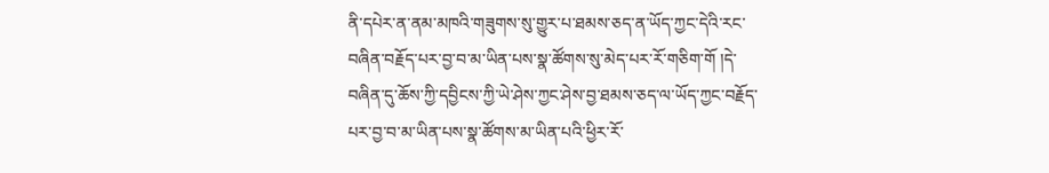ནི་དཔེར་ན་ནམ་མཁའི་གཟུགས་སུ་གྱུར་པ་ཐམས་ཅད་ན་ཡོད་ཀྱང་དེའི་རང་བཞིན་བརྗོད་པར་བྱ་བ་མ་ཡིན་པས་སྣ་ཚོགས་སུ་མེད་པར་རོ་གཅིག་གོ །དེ་བཞིན་དུ་ཆོས་ཀྱི་དབྱིངས་ཀྱི་ཡེ་ཤེས་ཀྱང་ཤེས་བྱ་ཐམས་ཅད་ལ་ཡོད་ཀྱང་བརྗོད་པར་བྱ་བ་མ་ཡིན་པས་སྣ་ཚོགས་མ་ཡིན་པའི་ཕྱིར་རོ་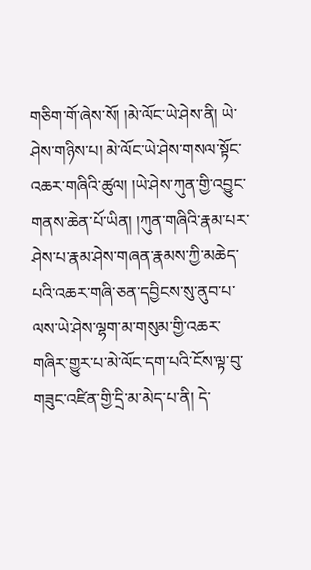གཅིག་གོ་ཞེས་སོ། །མེ་ལོང་ཡེ་ཤེས་ནི། ཡེ་ཤེས་གཉིས་པ། མེ་ལོང་ཡེ་ཤེས་གསལ་སྟོང་འཆར་གཞིའི་ཚུལ། །ཡེ་ཤེས་ཀུན་གྱི་འབྱུང་གནས་ཆེན་པོ་ཡིན། །ཀུན་གཞིའི་རྣམ་པར་ཤེས་པ་རྣམ་ཤེས་གཞན་རྣམས་ཀྱི་མཆེད་པའི་འཆར་གཞི་ཅན་དབྱིངས་སུ་ནུབ་པ་ལས་ཡེ་ཤེས་ལྷག་མ་གསུམ་གྱི་འཆར་གཞིར་གྱུར་པ་མེ་ལོང་དག་པའི་ངོས་ལྟ་བུ་གཟུང་འཛིན་གྱི་དྲི་མ་མེད་པ་ནི། དེ་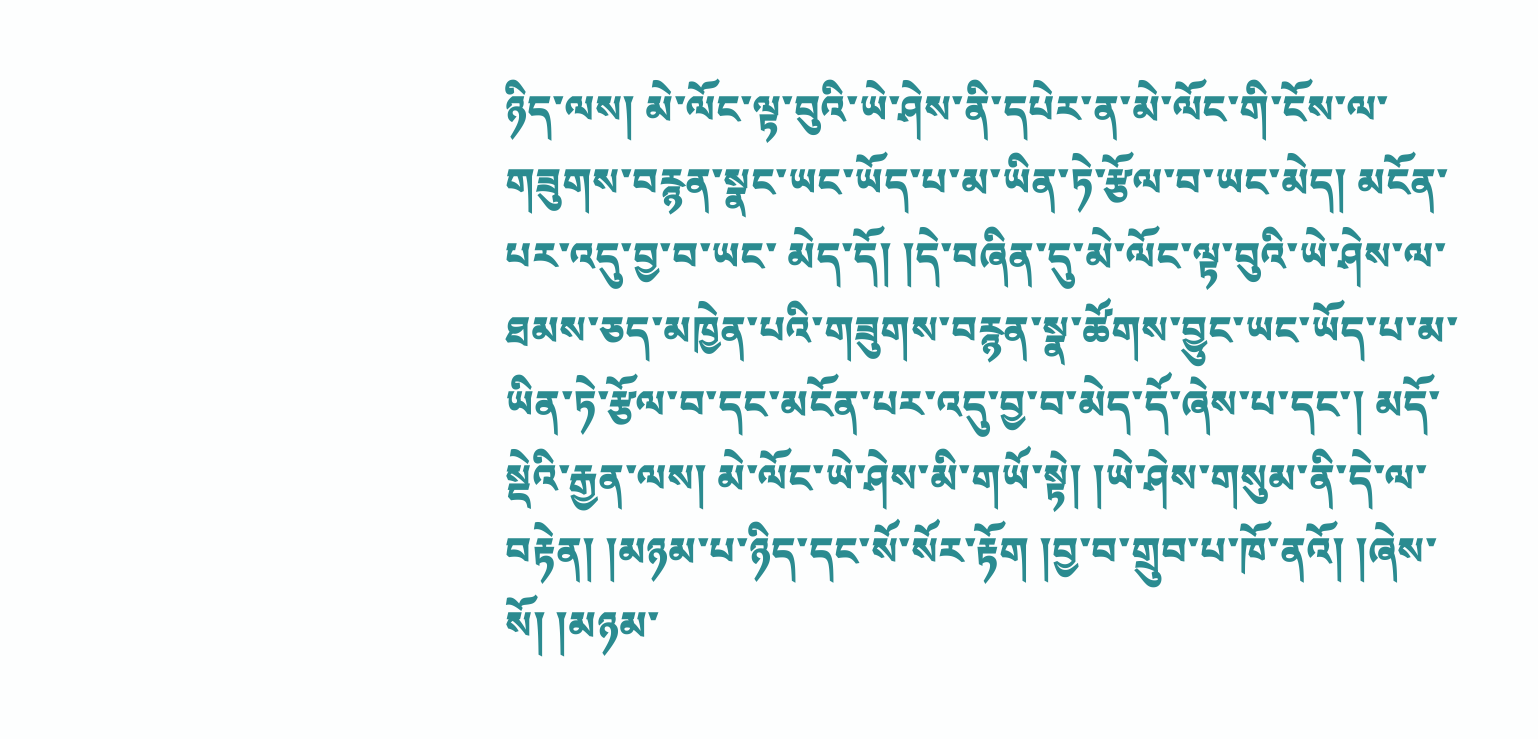ཉིད་ལས། མེ་ལོང་ལྟ་བུའི་ཡེ་ཤེས་ནི་དཔེར་ན་མེ་ལོང་གི་ངོས་ལ་གཟུགས་བརྙན་སྣང་ཡང་ཡོད་པ་མ་ཡིན་ཏེ་རྩོལ་བ་ཡང་མེད། མངོན་པར་འདུ་བྱ་བ་ཡང་ མེད་དོ། །དེ་བཞིན་དུ་མེ་ལོང་ལྟ་བུའི་ཡེ་ཤེས་ལ་ཐམས་ཅད་མཁྱེན་པའི་གཟུགས་བརྙན་སྣ་ཚོགས་བྱུང་ཡང་ཡོད་པ་མ་ཡིན་ཏེ་རྩོལ་བ་དང་མངོན་པར་འདུ་བྱ་བ་མེད་དོ་ཞེས་པ་དང་། མདོ་སྡེའི་རྒྱན་ལས། མེ་ལོང་ཡེ་ཤེས་མི་གཡོ་སྟེ། །ཡེ་ཤེས་གསུམ་ནི་དེ་ལ་བརྟེན། །མཉམ་པ་ཉིད་དང་སོ་སོར་རྟོག །བྱ་བ་གྲུབ་པ་ཁོ་ནའོ། །ཞེས་སོ། །མཉམ་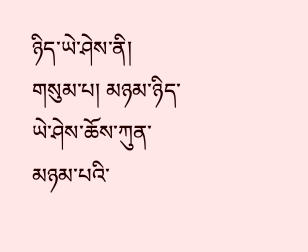ཉིད་ཡེ་ཤེས་ནི། གསུམ་པ། མཉམ་ཉིད་ཡེ་ཤེས་ཆོས་ཀུན་མཉམ་པའི་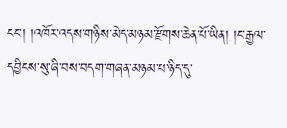ངང་། །འཁོར་འདས་གཉིས་མེད་མཉམ་རྫོགས་ཆེན་པོ་ཡིན། །ང་རྒྱལ་དབྱིངས་སུ་ཞི་བས་བདག་གཞན་མཉམ་པ་ཉིད་དུ་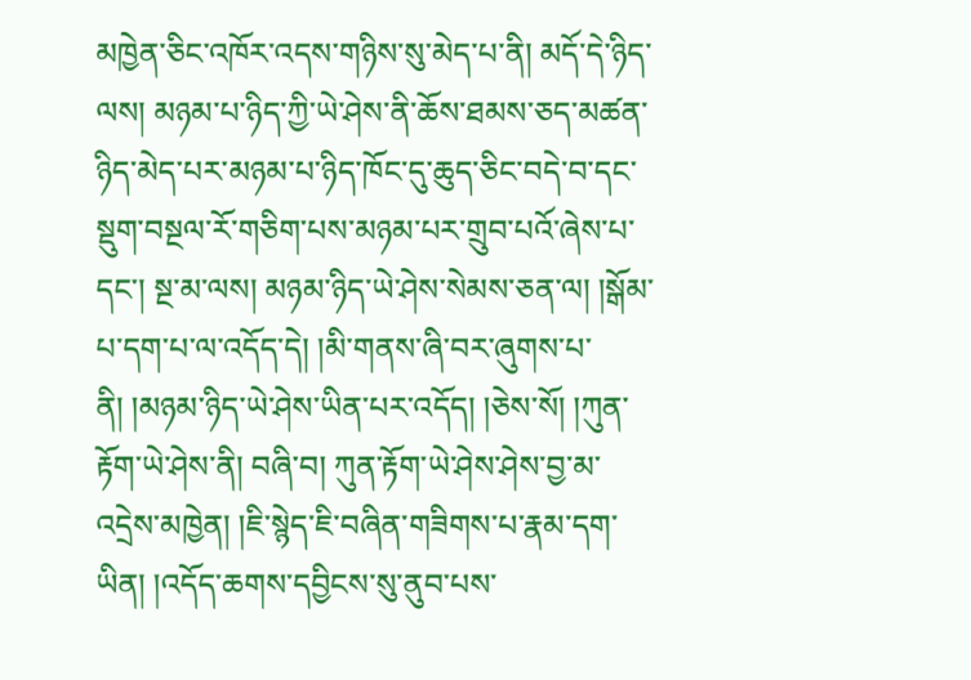མཁྱེན་ཅིང་འཁོར་འདས་གཉིས་སུ་མེད་པ་ནི། མདོ་དེ་ཉིད་ལས། མཉམ་པ་ཉིད་ཀྱི་ཡེ་ཤེས་ནི་ཆོས་ཐམས་ཅད་མཚན་ཉིད་མེད་པར་མཉམ་པ་ཉིད་ཁོང་དུ་ཆུད་ཅིང་བདེ་བ་དང་སྡུག་བསྔལ་རོ་གཅིག་པས་མཉམ་པར་གྲུབ་པའོ་ཞེས་པ་དང་། སྔ་མ་ལས། མཉམ་ཉིད་ཡེ་ཤེས་སེམས་ཅན་ལ། །སྒོམ་པ་དག་པ་ལ་འདོད་དེ། །མི་གནས་ཞི་བར་ཞུགས་པ་ནི། །མཉམ་ཉིད་ཡེ་ཤེས་ཡིན་པར་འདོད། །ཅེས་སོ། །ཀུན་རྟོག་ཡེ་ཤེས་ནི། བཞི་བ། ཀུན་རྟོག་ཡེ་ཤེས་ཤེས་བྱ་མ་འདྲེས་མཁྱེན། །ཇི་སྙེད་ཇི་བཞིན་གཟིགས་པ་རྣམ་དག་ཡིན། །འདོད་ཆགས་དབྱིངས་སུ་ནུབ་པས་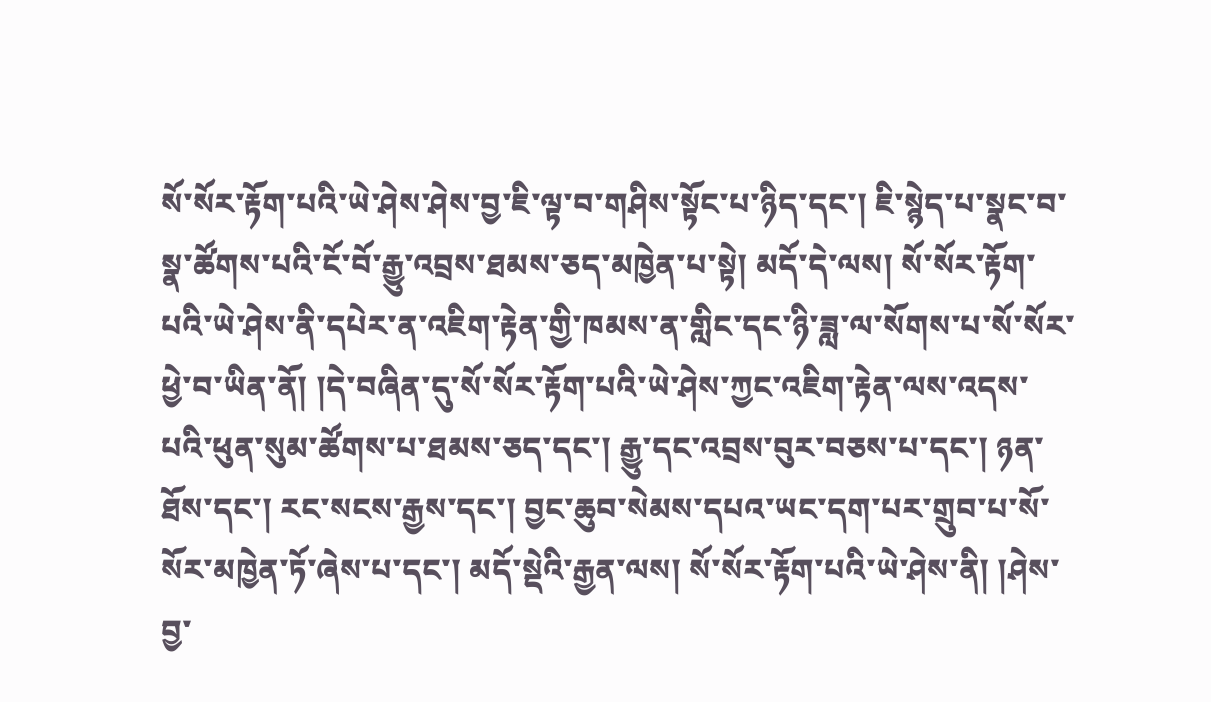སོ་སོར་རྟོག་པའི་ཡེ་ཤེས་ཤེས་བྱ་ཇི་ལྟ་བ་གཤིས་སྟོང་པ་ཉིད་དང་། ཇི་སྙེད་པ་སྣང་བ་སྣ་ཚོགས་པའི་ངོ་བོ་རྒྱུ་འབྲས་ཐམས་ཅད་མཁྱེན་པ་སྟེ། མདོ་དེ་ལས། སོ་སོར་རྟོག་པའི་ཡེ་ཤེས་ནི་དཔེར་ན་འཇིག་རྟེན་གྱི་ཁམས་ན་གླིང་དང་ཉི་ཟླ་ལ་སོགས་པ་སོ་སོར་ཕྱེ་བ་ཡིན་ནོ། །དེ་བཞིན་དུ་སོ་སོར་རྟོག་པའི་ཡེ་ཤེས་ཀྱང་འཇིག་རྟེན་ལས་འདས་པའི་ཕུན་སུམ་ཚོགས་པ་ཐམས་ཅད་དང་། རྒྱུ་དང་འབྲས་བུར་བཅས་པ་དང་། ཉན་ཐོས་དང་། རང་སངས་རྒྱས་དང་། བྱང་ཆུབ་སེམས་དཔའ་ཡང་དག་པར་གྲུབ་པ་སོ་སོར་མཁྱེན་ཏོ་ཞེས་པ་དང་། མདོ་སྡེའི་རྒྱན་ལས། སོ་སོར་རྟོག་པའི་ཡེ་ཤེས་ནི། །ཤེས་བྱ་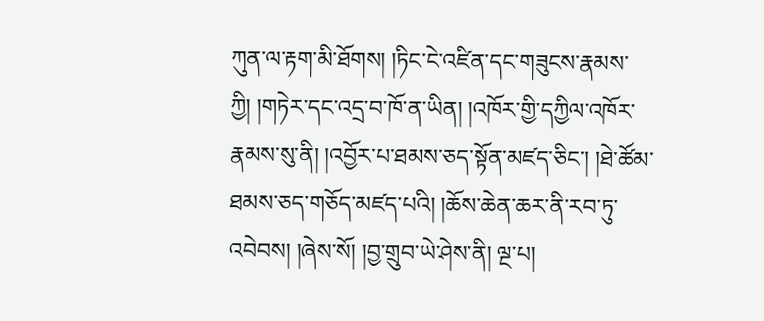ཀུན་ལ་རྟག་མི་ཐོགས། །ཏིང་ངེ་འཛིན་དང་གཟུངས་རྣམས་ཀྱི། །གཏེར་དང་འདྲ་བ་ཁོ་ན་ཡིན། །འཁོར་གྱི་དཀྱིལ་འཁོར་རྣམས་སུ་ནི། །འབྱོར་པ་ཐམས་ཅད་སྟོན་མཛད་ཅིང་། །ཐེ་ཚོམ་ཐམས་ཅད་གཅོད་མཛད་པའི། །ཆོས་ཆེན་ཆར་ནི་རབ་ཏུ་འབེབས། །ཞེས་སོ། །བྱ་གྲུབ་ཡེ་ཤེས་ནི། ལྔ་པ།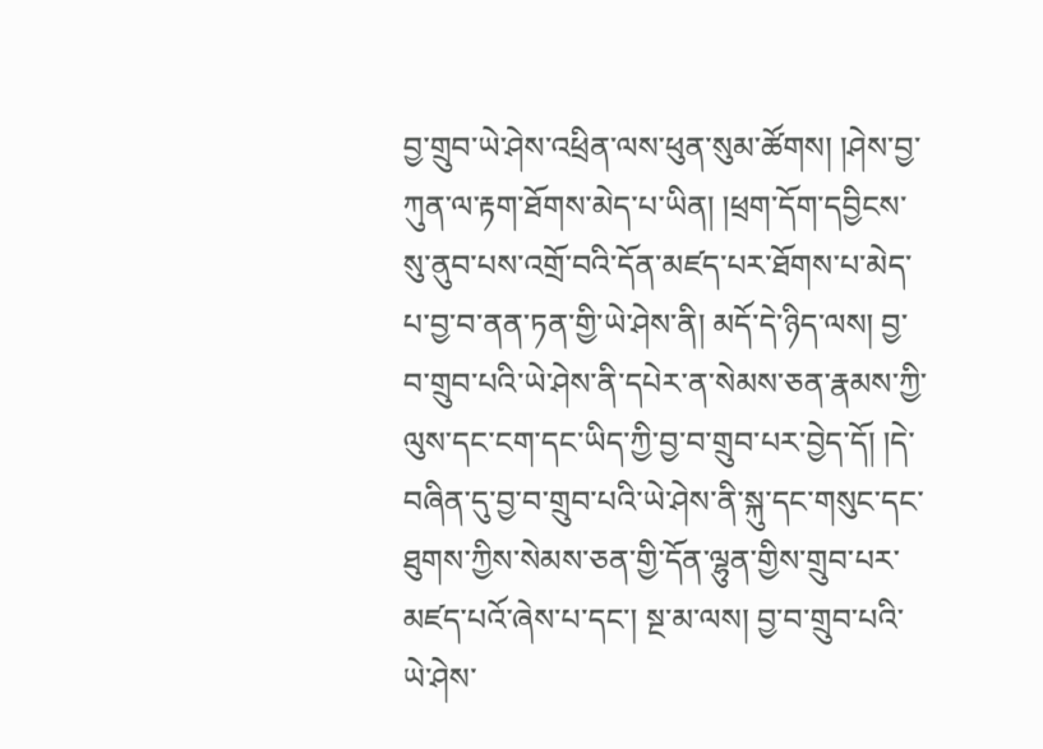བྱ་གྲུབ་ཡེ་ཤེས་འཕྲིན་ལས་ཕུན་སུམ་ཚོགས། །ཤེས་བྱ་ཀུན་ལ་རྟག་ཐོགས་མེད་པ་ཡིན། །ཕྲག་དོག་དབྱིངས་སུ་ནུབ་པས་འགྲོ་བའི་དོན་མཛད་པར་ཐོགས་པ་མེད་པ་བྱ་བ་ནན་ཏན་གྱི་ཡེ་ཤེས་ནི། མདོ་དེ་ཉིད་ལས། བྱ་བ་གྲུབ་པའི་ཡེ་ཤེས་ནི་དཔེར་ན་སེམས་ཅན་རྣམས་ཀྱི་ལུས་དང་ངག་དང་ཡིད་ཀྱི་བྱ་བ་གྲུབ་པར་བྱེད་དོ། །དེ་བཞིན་དུ་བྱ་བ་གྲུབ་པའི་ཡེ་ཤེས་ནི་སྐུ་དང་གསུང་དང་ཐུགས་ཀྱིས་སེམས་ཅན་གྱི་དོན་ལྷུན་གྱིས་གྲུབ་པར་མཛད་པའོ་ཞེས་པ་དང་། སྔ་མ་ལས། བྱ་བ་གྲུབ་པའི་ཡེ་ཤེས་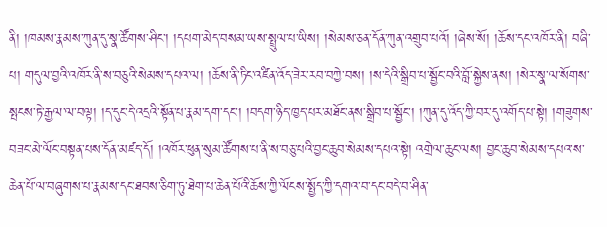ནི། །ཁམས་རྣམས་ཀུན་དུ་སྣ་ཚོགས་ཤིང་། །དཔག་མེད་བསམ་ཡས་སྤྲུལ་པ་ཡིས། །སེམས་ཅན་དོན་ཀུན་འགྲུབ་པའོ། །ཞེས་སོ། །ཆོས་དང་འཁོར་ནི། བཞི་པ། གདུལ་བྱའི་འཁོར་ནི་ས་བཅུའི་སེམས་དཔའ་ལ། །ཆོས་ནི་ཏིང་འཛིན་འོད་ཟེར་རབ་བཀྱེ་བས། །ས་དེའི་སྒྲིབ་པ་སྦྱོང་བའི་བློ་སྐྱེས་ནས། །སེར་སྣ་ལ་སོགས་སྤངས་ཏེ་རྒྱལ་ལ་བལྟ། །ད་དུང་དེ་འདྲའི་སྟོན་པ་རྣམ་དག་དང་། །བདག་ཉིད་ཁྱད་པར་མཐོང་ནས་སྒྲིབ་པ་སྦྱོང་། །ཀུན་དུ་འོད་ཀྱི་བར་དུ་འགོད་པ་སྟེ། །གཟུགས་བཟང་མེ་ལོང་བསྟན་པས་དོན་མཛད་དོ། །འཁོར་ཕུན་སུམ་ཚོགས་པ་ནི་ས་བཅུ་པའི་བྱང་ཆུབ་སེམས་དཔའ་སྟེ། འགྲེལ་ཆུང་ལས། བྱང་ཆུབ་སེམས་དཔའ་ས་ཆེན་པོ་ལ་བཞུགས་པ་རྣམས་དང་ཐབས་ཅིག་ཏུ་ཐེག་པ་ཆེན་པོའི་ཆོས་ཀྱི་ལོངས་སྤྱོད་ཀྱི་དགའ་བ་དང་བདེ་བ་ཤིན་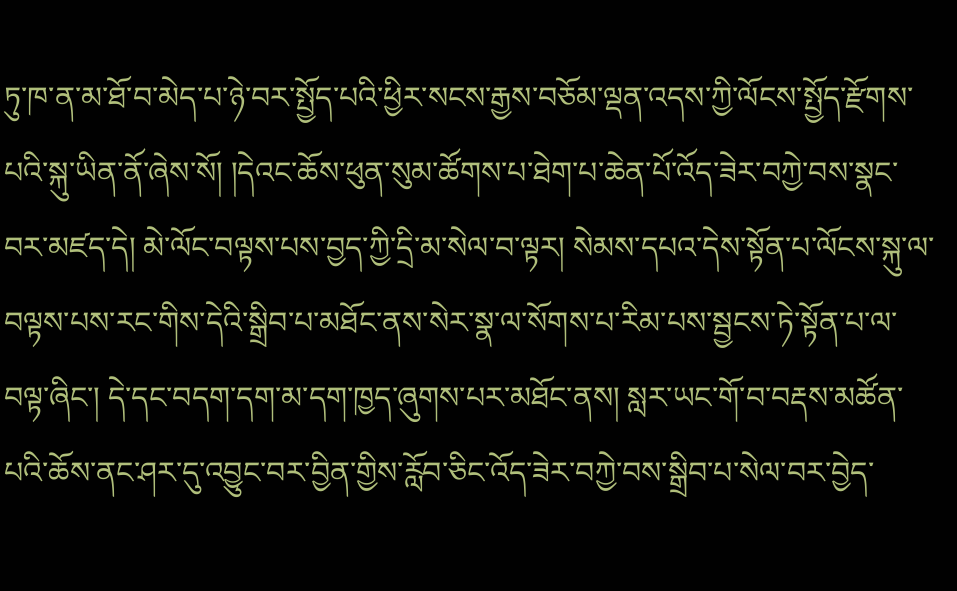ཏུ་ཁ་ན་མ་ཐོ་བ་མེད་པ་ཉེ་བར་སྤྱོད་པའི་ཕྱིར་སངས་རྒྱས་བཅོམ་ལྡན་འདས་ཀྱི་ལོངས་སྤྱོད་རྫོགས་པའི་སྐུ་ཡིན་ནོ་ཞེས་སོ། །དེའང་ཆོས་ཕུན་སུམ་ཚོགས་པ་ཐེག་པ་ཆེན་པོ་འོད་ཟེར་བཀྱེ་བས་སྣང་བར་མཛད་དེ། མེ་ལོང་བལྟས་པས་བྱད་ཀྱི་དྲི་མ་སེལ་བ་ལྟར། སེམས་དཔའ་དེས་སྟོན་པ་ལོངས་སྐུ་ལ་བལྟས་པས་རང་གིས་དེའི་སྒྲིབ་པ་མཐོང་ནས་སེར་སྣ་ལ་སོགས་པ་རིམ་པས་སྦྱངས་ཏེ་སྟོན་པ་ལ་བལྟ་ཞིང་། དེ་དང་བདག་དག་མ་དག་ཁྱད་ཞུགས་པར་མཐོང་ནས། སླར་ཡང་གོ་བ་བརྡས་མཚོན་པའི་ཆོས་ནང་ཤར་དུ་འབྱུང་བར་བྱིན་གྱིས་རློབ་ཅིང་འོད་ཟེར་བཀྱེ་བས་སྒྲིབ་པ་སེལ་བར་བྱེད་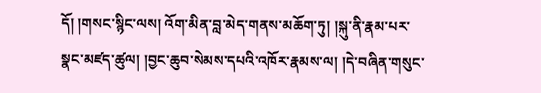དོ། །གསང་སྙིང་ལས། འོག་མིན་བླ་མེད་གནས་མཆོག་ཏུ། །སྐུ་ནི་རྣམ་པར་སྣང་མཛད་ཚུལ། །བྱང་ཆུབ་སེམས་དཔའི་འཁོར་རྣམས་ལ། །དེ་བཞིན་གསུང་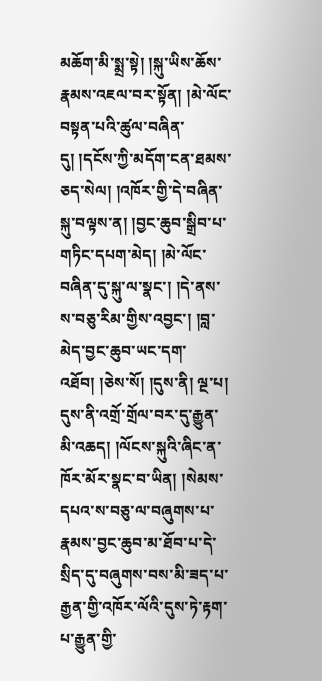མཆོག་མི་སྨྲ་སྟེ། །སྐུ་ཡིས་ཆོས་རྣམས་འཇལ་བར་སྟོན། །མེ་ལོང་བསྟན་པའི་ཚུལ་བཞིན་དུ། །དངོས་ཀྱི་མདོག་ངན་ཐམས་ཅད་སེལ། །འཁོར་གྱི་དེ་བཞིན་སྐུ་བལྟས་ན། །བྱང་ཆུབ་སྒྲིབ་པ་གཏིང་དཔག་མེད། །མེ་ལོང་བཞིན་དུ་སྐུ་ལ་སྣང་། །དེ་ནས་ས་བཅུ་རིམ་གྱིས་འབྱང་། །བླ་མེད་བྱང་ཆུབ་ཡང་དག་འཐོབ། །ཅེས་སོ། །དུས་ནི། ལྔ་པ། དུས་ནི་འགྲོ་གྲོལ་བར་དུ་རྒྱུན་མི་འཆད། །ལོངས་སྐུའི་ཞིང་ན་ཁོར་མོར་སྣང་བ་ཡིན། །སེམས་དཔའ་ས་བཅུ་ལ་བཞུགས་པ་རྣམས་བྱང་ཆུབ་མ་ཐོབ་པ་དེ་སྲིད་དུ་བཞུགས་བས་མི་ཟད་པ་རྒྱན་གྱི་འཁོར་ལོའི་དུས་ཏེ་རྟག་པ་རྒྱུན་གྱི་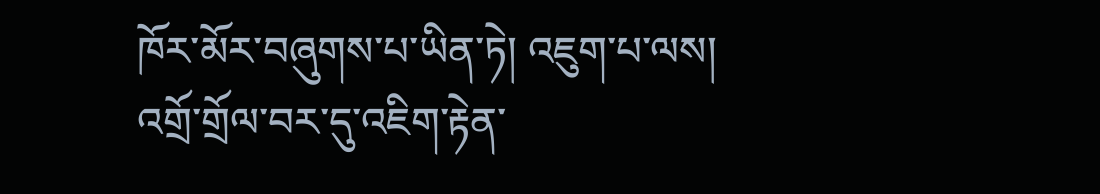ཁོར་མོར་བཞུགས་པ་ཡིན་ཏེ། འཇུག་པ་ལས། འགྲོ་གྲོལ་བར་དུ་འཇིག་རྟེན་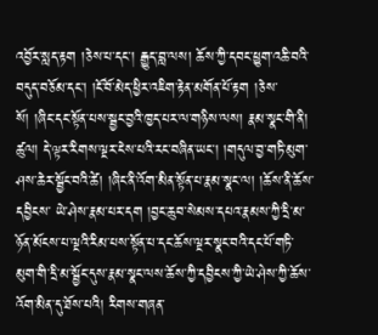འབྱོར་སླད་རྟག །ཅེས་པ་དང་། རྒྱུད་བླ་ལས། ཆོས་ཀྱི་དབང་ཕྱུག་འཆི་བའི་བདུད་བཅོམ་དང་། །ངོ་བོ་མེད་ཕྱིར་འཇིག་རྟེན་མགོན་པོ་རྟག །ཅེས་སོ། །ཞིང་དང་སྟོན་པས་སྦྱང་བྱའི་ཁྱད་པར་ལ་གཉིས་ལས། རྣམ་སྣང་གི་ནི། ཚུལ། དེ་ལྟར་རིགས་ལྔར་ངེས་པའི་རང་བཞིན་ཡང་། །གདུལ་བྱ་གཏི་མུག་ཤས་ཆེར་སྦྱོང་བའི་ཚེ། །ཞིང་ནི་འོག་མིན་སྟོན་པ་རྣམ་སྣང་ལ། །ཆོས་ནི་ཆོས་དབྱིངས་ ཡེ་ཤེས་རྣམ་པར་དག །བྱང་ཆུབ་སེམས་དཔའ་རྣམས་ཀྱི་དྲི་མ་ཉོན་མོངས་པ་ལྔའི་རིམ་པས་སྟོན་པ་དང་ཆོས་ལྔར་སྣང་བའི་དང་པོ་གཏི་མུག་གི་དྲི་མ་སྦྱོང་དུས་རྣམ་སྣང་ལས་ཆོས་ཀྱི་དབྱིངས་ཀྱི་ཡེ་ཤེས་ཀྱི་ཆོས་འོག་མིན་དུ་ཐོས་པའི། རིགས་གཞན་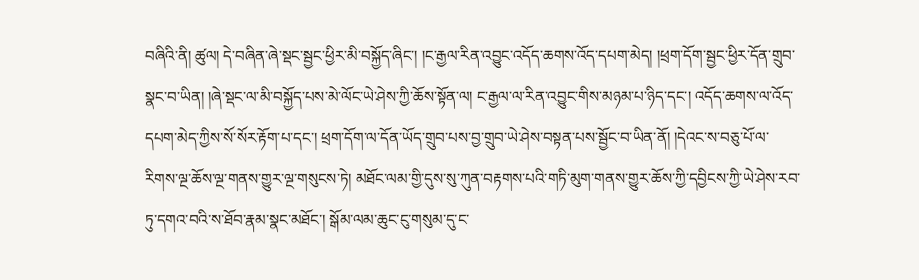བཞིའི་ནི། ཚུལ། དེ་བཞིན་ཞེ་སྡང་སྦྱང་ཕྱིར་མི་བསྐྱོད་ཞིང་། །ང་རྒྱལ་རིན་འབྱུང་འདོད་ཆགས་འོད་དཔག་མེད། །ཕྲག་དོག་སྦྱང་ཕྱིར་དོན་གྲུབ་སྣང་བ་ཡིན། །ཞེ་སྡང་ལ་མི་བསྐྱོད་པས་མེ་ལོང་ཡེ་ཤེས་ཀྱི་ཆོས་སྟོན་ལ། ང་རྒྱལ་ལ་རིན་འབྱུང་གིས་མཉམ་པ་ཉིད་དང་། འདོད་ཆགས་ལ་འོད་དཔག་མེད་ཀྱིས་སོ་སོར་རྟོག་པ་དང་། ཕྲག་དོག་ལ་དོན་ཡོད་གྲུབ་པས་བྱ་གྲུབ་ཡེ་ཤེས་བསྟན་པས་སྦྱོང་བ་ཡིན་ནོ། །དེའང་ས་བཅུ་པོ་ལ་རིགས་ལྔ་ཆོས་ལྔ་གནས་གྱུར་ལྔ་གསུངས་ཏེ། མཐོང་ལམ་གྱི་དུས་སུ་ཀུན་བརྟགས་པའི་གཏི་མུག་གནས་གྱུར་ཆོས་ཀྱི་དབྱིངས་ཀྱི་ཡེ་ཤེས་རབ་ཏུ་དགའ་བའི་ས་ཐོབ་རྣམ་སྣང་མཐོང་། སྒོམ་ལམ་ཆུང་ངུ་གསུམ་དུ་ང་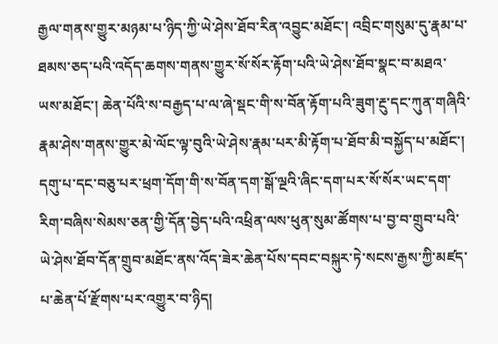རྒྱལ་གནས་གྱུར་མཉམ་པ་ཉིད་ཀྱི་ཡེ་ཤེས་ཐོབ་རིན་འབྱུང་མཐོང་། འབྲིང་གསུམ་དུ་རྣམ་པ་ཐམས་ཅད་པའི་འདོད་ཆགས་གནས་གྱུར་སོ་སོར་རྟོག་པའི་ཡེ་ཤེས་ཐོབ་སྣང་བ་མཐའ་ཡས་མཐོང་། ཆེན་པོའི་ས་བརྒྱད་པ་ལ་ཞེ་སྡང་གི་ས་བོན་རྟོག་པའི་ཟུག་རྔུ་དང་ཀུན་གཞིའི་རྣམ་ཤེས་གནས་གྱུར་མེ་ལོང་ལྟ་བུའི་ཡེ་ཤེས་རྣམ་པར་མི་རྟོག་པ་ཐོབ་མི་བསྐྱོད་པ་མཐོང་། དགུ་པ་དང་བཅུ་པར་ཕྲག་དོག་གི་ས་བོན་དག་སྒོ་ལྔའི་ཞིང་དག་པར་སོ་སོར་ཡང་དག་རིག་བཞིས་སེམས་ཅན་གྱི་དོན་བྱེད་པའི་འཕྲིན་ལས་ཕུན་སུམ་ཚོགས་པ་བྱ་བ་གྲུབ་པའི་ཡེ་ཤེས་ཐོབ་དོན་གྲུབ་མཐོང་ནས་འོད་ཟེར་ཆེན་པོས་དབང་བསྐུར་ཏེ་སངས་རྒྱས་ཀྱི་མཛད་པ་ཆེན་པོ་རྫོགས་པར་འགྱུར་བ་ཉིད།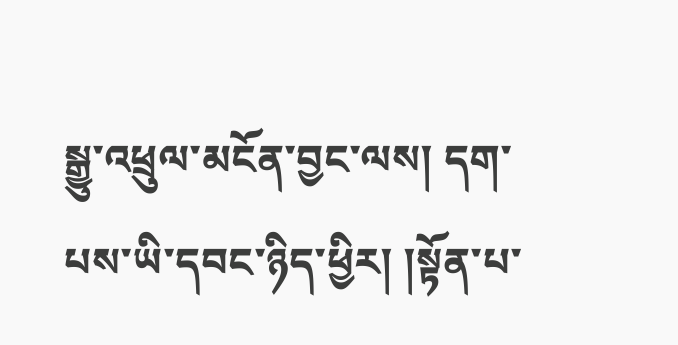སྒྱུ་འཕྲུལ་མངོན་བྱང་ལས། དག་པས་ཡི་དབང་ཉིད་ཕྱིར། །སྟོན་པ་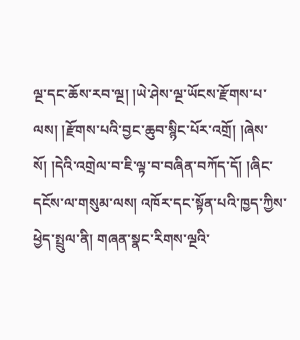ལྔ་དང་ཆོས་རབ་ལྔ། །ཡེ་ཤེས་ལྔ་ཡོངས་རྫོགས་པ་ལས། །རྫོགས་པའི་བྱང་ཆུབ་སྙིང་པོར་འགྲོ། །ཞེས་སོ། །དེའི་འགྲེལ་བ་ཇི་ལྟ་བ་བཞིན་བཀོད་དོ། །ཞིང་དངོས་ལ་གསུམ་ལས། འཁོར་དང་སྟོན་པའི་ཁྱད་ཀྱིས་ཕྱེད་སྤྲུལ་ནི། གཞན་སྣང་རིགས་ལྔའི་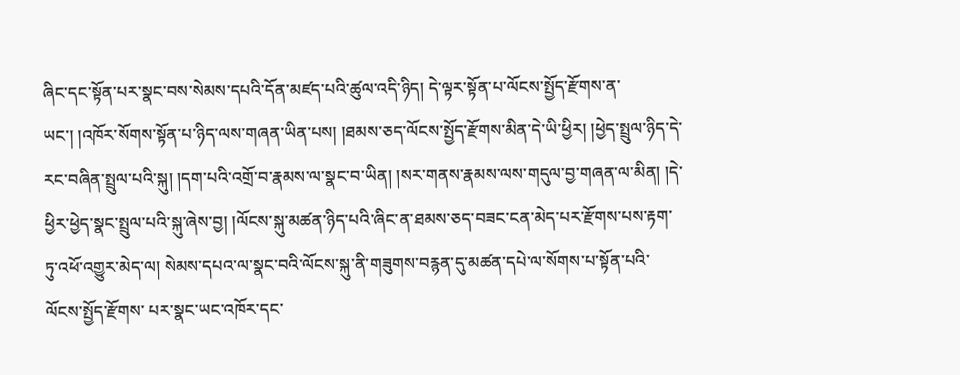ཞིང་དང་སྟོན་པར་སྣང་བས་སེམས་དཔའི་དོན་མཛད་པའི་ཚུལ་འདི་ཉིད། དེ་ལྟར་སྟོན་པ་ལོངས་སྤྱོད་རྫོགས་ན་ཡང་། །འཁོར་སོགས་སྟོན་པ་ཉིད་ལས་གཞན་ཡིན་པས། །ཐམས་ཅད་ལོངས་སྤྱོད་རྫོགས་མིན་དེ་ཡི་ཕྱིར། །ཕྱེད་སྤྲུལ་ཉིད་དེ་རང་བཞིན་སྤྲུལ་པའི་སྐུ། །དག་པའི་འགྲོ་བ་རྣམས་ལ་སྣང་བ་ཡིན། །སར་གནས་རྣམས་ལས་གདུལ་བྱ་གཞན་ལ་མིན། །དེ་ཕྱིར་ཕྱེད་སྣང་སྤྲུལ་པའི་སྐུ་ཞེས་བྱ། །ལོངས་སྐུ་མཚན་ཉིད་པའི་ཞིང་ན་ཐམས་ཅད་བཟང་ངན་མེད་པར་རྫོགས་པས་རྟག་ཏུ་འཕོ་འགྱུར་མེད་ལ། སེམས་དཔའ་ལ་སྣང་བའི་ལོངས་སྐུ་ནི་གཟུགས་བརྙན་དུ་མཚན་དཔེ་ལ་སོགས་པ་སྟོན་པའི་ལོངས་སྤྱོད་རྫོགས་ པར་སྣང་ཡང་འཁོར་དང་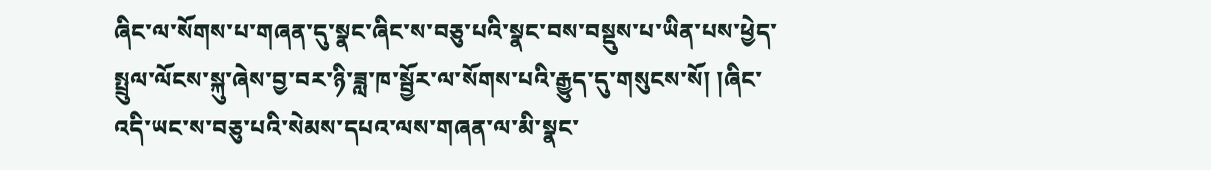ཞིང་ལ་སོགས་པ་གཞན་དུ་སྣང་ཞིང་ས་བཅུ་པའི་སྣང་བས་བསྡུས་པ་ཡིན་པས་ཕྱེད་སྤྲུལ་ལོངས་སྐུ་ཞེས་བྱ་བར་ཉི་ཟླ་ཁ་སྦྱོར་ལ་སོགས་པའི་རྒྱུད་དུ་གསུངས་སོ། །ཞིང་འདི་ཡང་ས་བཅུ་པའི་སེམས་དཔའ་ལས་གཞན་ལ་མི་སྣང་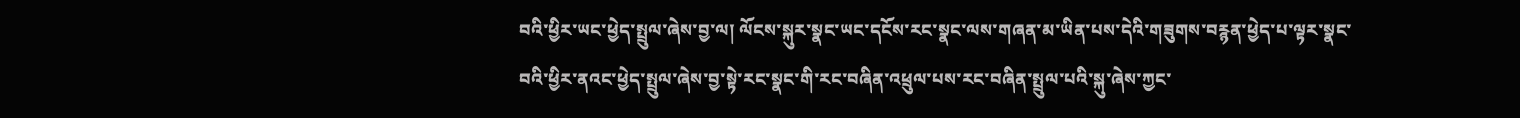བའི་ཕྱིར་ཡང་ཕྱེད་སྤྲུལ་ཞེས་བྱ་ལ། ལོངས་སྐུར་སྣང་ཡང་དངོས་རང་སྣང་ལས་གཞན་མ་ཡིན་པས་དེའི་གཟུགས་བརྙན་ཕྱེད་པ་ལྟར་སྣང་བའི་ཕྱིར་ནའང་ཕྱེད་སྤྲུལ་ཞེས་བྱ་སྟེ་རང་སྣང་གི་རང་བཞིན་འཕྲུལ་པས་རང་བཞིན་སྤྲུལ་པའི་སྐུ་ཞེས་ཀྱང་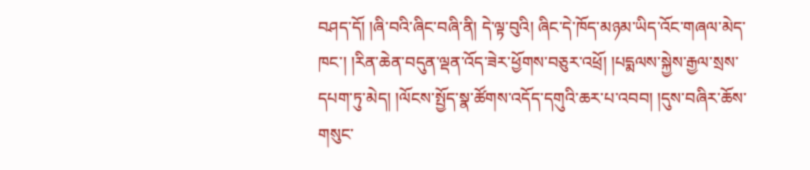བཤད་དོ། །ཞི་བའི་ཞིང་བཞི་ནི། དེ་ལྟ་བུའི། ཞིང་དེ་ཁོད་མཉམ་ཡིད་འོང་གཞལ་མེད་ཁང་། །རིན་ཆེན་བདུན་ལྡན་འོད་ཟེར་ཕྱོགས་བཅུར་འཕྲོ། །པདྨལས་སྐྱེས་རྒྱལ་སྲས་དཔག་ཏུ་མེད། །ལོངས་སྤྱོད་སྣ་ཚོགས་འདོད་དགུའི་ཆར་པ་འབབ། །དུས་བཞིར་ཆོས་གསུང་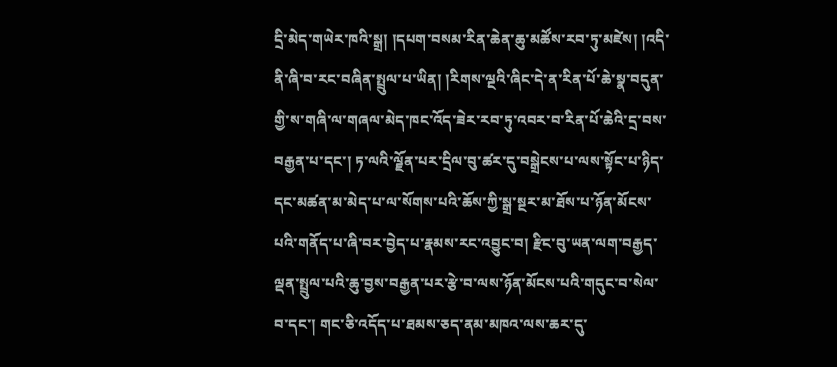དྲི་མེད་གཡེར་ཁའི་སྒྲ། །དཔག་བསམ་རིན་ཆེན་ཆུ་མཚོས་རབ་ཏུ་མཛེས། །འདི་ནི་ཞི་བ་རང་བཞིན་སྤྲུལ་པ་ཡིན། །རིགས་ལྔའི་ཞིང་དེ་ན་རིན་པོ་ཆེ་སྣ་བདུན་གྱི་ས་གཞི་ལ་གཞལ་མེད་ཁང་འོད་ཟེར་རབ་ཏུ་འབར་བ་རིན་པོ་ཆེའི་དྲ་བས་བརྒྱན་པ་དང་། ཏ་ལའི་ལྗོན་པར་དྲིལ་བུ་ཚར་དུ་བསྒྲེངས་པ་ལས་སྟོང་པ་ཉིད་དང་མཚན་མ་མེད་པ་ལ་སོགས་པའི་ཆོས་ཀྱི་སྒྲ་སྔར་མ་ཐོས་པ་ཉོན་མོངས་པའི་གནོད་པ་ཞི་བར་བྱེད་པ་རྣམས་རང་འབྱུང་བ། རྫིང་བུ་ཡན་ལག་བརྒྱད་ལྡན་སྤྲུལ་པའི་ཆུ་བྱས་བརྒྱན་པར་རྩེ་བ་ལས་ཉོན་མོངས་པའི་གདུང་བ་སེལ་བ་དང་། གང་ཅི་འདོད་པ་ཐམས་ཅད་ནམ་མཁའ་ལས་ཆར་དུ་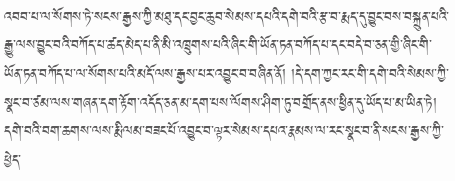འབབ་པ་ལ་སོགས་ཏེ་སངས་རྒྱས་ཀྱི་མཐུ་དང་བྱང་ཆུབ་སེམས་དཔའི་དགེ་བའི་རྩ་བ་རྨད་དུ་བྱུང་བས་བསྐྲུན་པའི་རྒྱུ་ལས་བྱུང་བའི་བཀོད་པ་ཚད་མེད་པ་ནི་མི་འཁྲུགས་པའི་ཞིང་གི་ཡོན་ཏན་བཀོད་པ་དང་བདེ་བ་ཅན་གྱི་ཞིང་གི་ཡོན་ཏན་བཀོད་པ་ལ་སོགས་པའི་མདོ་ལས་རྒྱས་པར་འབྱུང་བ་བཞིན་ནོ། །དེ་དག་ཀྱང་རང་གི་དགེ་བའི་སེམས་ཀྱི་སྣང་བ་ཙམ་ལས་གཞན་དག་རྟོག་འདོད་ཅན་མ་དག་པས་ལོགས་ཤིག་ཏུ་བགྲོད་ནས་ཕྱིན་དུ་ཡོད་པ་མ་ཡིན་ཏེ། དགེ་བའི་བག་ཆགས་ལས་རྨི་ལམ་བཟང་པོ་འབྱུང་བ་ལྟར་སེམས་དཔའ་རྣམས་ལ་རང་སྣང་བ་ནི་སངས་རྒྱས་ཀྱི་ཕྱེད་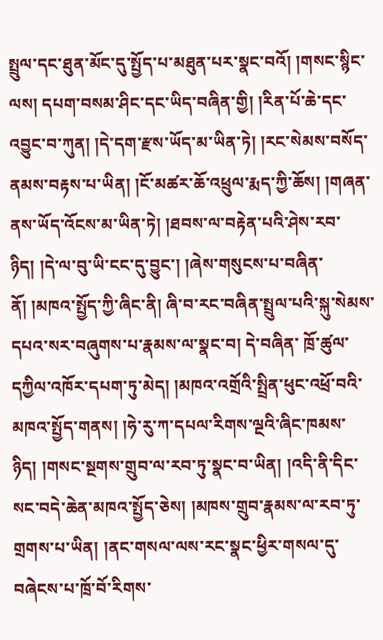སྤྲུལ་དང་ཐུན་མོང་དུ་སྤྱོད་པ་མཐུན་པར་སྣང་བའོ། །གསང་སྙིང་ལས། དཔག་བསམ་ཤིང་དང་ཡིད་བཞིན་གྱི། །རིན་པོ་ཆེ་དང་འབྱུང་བ་ཀུན། །དེ་དག་རྫས་ཡོད་མ་ཡིན་ཏེ། །རང་སེམས་བསོད་ནམས་བརྟས་པ་ཡིན། །ངོ་མཚར་ཆོ་འཕྲུལ་རྨད་ཀྱི་ཆོས། །གཞན་ནས་ཡོད་འོངས་མ་ཡིན་ཏེ། །ཐབས་ལ་བརྟེན་པའི་ཤེས་རབ་ཉིད། །དེ་ལ་བུ་ཡི་ངང་དུ་བྱུང་། །ཞེས་གསུངས་པ་བཞིན་ནོ། །མཁའ་སྤྱོད་ཀྱི་ཞིང་ནི། ཞི་བ་རང་བཞིན་སྤྲུལ་པའི་སྐུ་སེམས་དཔའ་སར་བཞུགས་པ་རྣམས་ལ་སྣང་བ། དེ་བཞིན་ ཁྲོ་ཚུལ་དཀྱིལ་འཁོར་དཔག་ཏུ་མེད། །མཁའ་འགྲོའི་སྤྲིན་ཕུང་འཕྲོ་བའི་མཁའ་སྤྱོད་གནས། །ཧེ་རུ་ཀ་དཔལ་རིགས་ལྔའི་ཞིང་ཁམས་ཉིད། །གསང་སྔགས་གྲུབ་ལ་རབ་ཏུ་སྣང་བ་ཡིན། །འདི་ནི་དིང་སང་བདེ་ཆེན་མཁའ་སྤྱོད་ཅེས། །མཁས་གྲུབ་རྣམས་ལ་རབ་ཏུ་གྲགས་པ་ཡིན། །ནང་གསལ་ལས་རང་སྣང་ཕྱིར་གསལ་དུ་བཞེངས་པ་ཁྲོ་བོ་རིགས་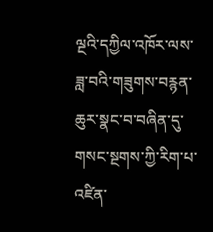ལྔའི་དཀྱིལ་འཁོར་ལས་ཟླ་བའི་གཟུགས་བརྙན་ཆུར་སྣང་བ་བཞིན་དུ་གསང་སྔགས་ཀྱི་རིག་པ་འཛིན་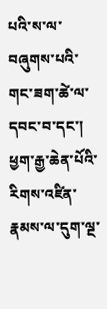པའི་ས་ལ་བཞུགས་པའི་གང་ཟག་ཚེ་ལ་དབང་བ་དང་། ཕྱག་རྒྱ་ཆེན་པོའི་རིགས་འཛིན་རྣམས་ལ་དུག་ལྔ་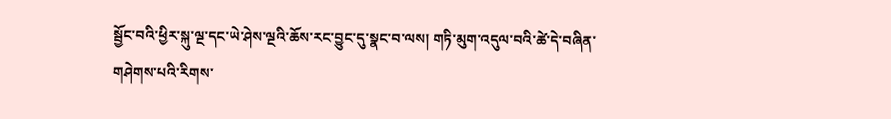སྦྱོང་བའི་ཕྱིར་སྐུ་ལྔ་དང་ཡེ་ཤེས་ལྔའི་ཆོས་རང་བྱུང་དུ་སྣང་བ་ལས། གཏི་མུག་འདུལ་བའི་ཚེ་དེ་བཞིན་གཤེགས་པའི་རིགས་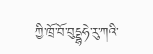ཀྱི་ཁྲོ་བོ་བུདྡྷཧེ་རུ་ཀའི་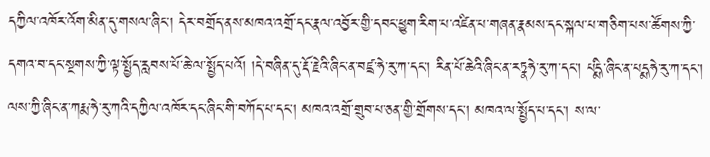དཀྱིལ་འཁོར་འོག་མིན་དུ་གསལ་ཞིང་། དེར་བགྲོད་ནས་མཁའ་འགྲོ་དང་རྣལ་འབྱོར་གྱི་དབང་ཕྱུག་རིག་པ་འཛིན་པ་གཞན་རྣམས་དང་སྐལ་པ་གཅིག་པས་ཚོགས་ཀྱི་དགའ་བ་དང་སྔགས་ཀྱི་ལྟ་སྤྱོད་རླབས་པོ་ཆེ་ལ་སྤྱོད་པའོ། །དེ་བཞིན་དུ་རྡོ་རྗེའི་ཞིང་ན་བཛྲ་ཧེ་རུ་ཀ་དང་། རིན་པོ་ཆེའི་ཞིང་ན་རཏྣཧེ་རུ་ཀ་དང་། པདྨི་ཞིང་ན་པདྨཧེ་རུ་ཀ་དང་། ལས་ཀྱི་ཞིང་ན་ཀརྨ་ཧེ་རུ་ཀའི་དཀྱིལ་འཁོར་དང་ཞིང་གི་བཀོད་པ་དང་། མཁའ་འགྲོ་གྲུབ་པ་ཅན་གྱི་གྲོགས་དང་། མཁའ་ལ་སྤྱོད་པ་དང་། ས་ལ་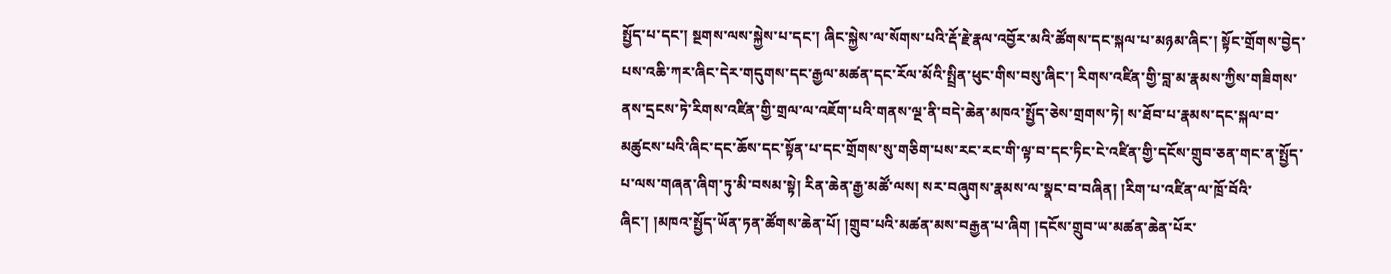སྤྱོད་པ་དང་། སྔགས་ལས་སྐྱེས་པ་དང་། ཞིང་སྐྱེས་ལ་སོགས་པའི་རྡོ་རྗེ་རྣལ་འབྱོར་མའི་ཚོགས་དང་སྐལ་པ་མཉམ་ཞིང་། སྟོང་གྲོགས་བྱེད་པས་འཆི་ཀར་ཞིང་དེར་གདུགས་དང་རྒྱལ་མཚན་དང་རོལ་མོའི་སྤྲིན་ཕུང་གིས་བསུ་ཞིང་། རིགས་འཛིན་གྱི་བླ་མ་རྣམས་ཀྱིས་གཟིགས་ནས་དྲངས་ཏེ་རིགས་འཛིན་གྱི་གྲལ་ལ་འཇོག་པའི་གནས་ལྔ་ནི་བདེ་ཆེན་མཁའ་སྤྱོད་ཅེས་གྲགས་ཏེ། ས་ཐོབ་པ་རྣམས་དང་སྐལ་བ་མཚུངས་པའི་ཞིང་དང་ཆོས་དང་སྟོན་པ་དང་གྲོགས་སུ་གཅིག་པས་རང་རང་གི་ལྟ་བ་དང་ཏིང་ངེ་འཛིན་གྱི་དངོས་གྲུབ་ཅན་གང་ན་སྤྱོད་པ་ལས་གཞན་ཞིག་ཏུ་མི་བསམ་སྟེ། རིན་ཆེན་རྒྱ་མཚོ་ལས། སར་བཞུགས་རྣམས་ལ་སྣང་བ་བཞིན། །རིག་པ་འཛིན་ལ་ཁྲོ་བོའི་ཞིང་། །མཁའ་སྤྱོད་ཡོན་ཏན་ཚོགས་ཆེན་པོ། །གྲུབ་པའི་མཚན་མས་བརྒྱན་པ་ཞིག །དངོས་གྲུབ་ཡ་མཚན་ཆེན་པོར་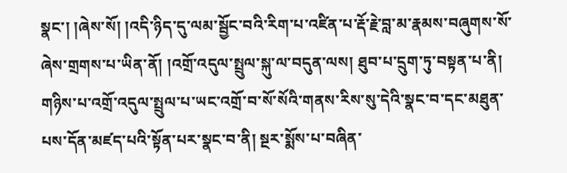སྣང་། །ཞེས་སོ། །འདི་ཉིད་དུ་ལམ་སྦྱོང་བའི་རིག་པ་འཛིན་པ་རྡོ་རྗེ་བླ་མ་རྣམས་བཞུགས་སོ་ཞེས་གྲགས་པ་ཡིན་ནོ། །འགྲོ་འདུལ་སྤྲུལ་སྐུ་ལ་བདུན་ལས། ཐུབ་པ་དྲུག་ཏུ་བསྟན་པ་ནི། གཉིས་པ་འགྲོ་འདུལ་སྤྲུལ་པ་ཡང་འགྲོ་བ་སོ་སོའི་གནས་རིས་སུ་དེའི་སྣང་བ་དང་མཐུན་པས་དོན་མཛད་པའི་སྟོན་པར་སྣང་བ་ནི། སྔར་སྨོས་པ་བཞིན་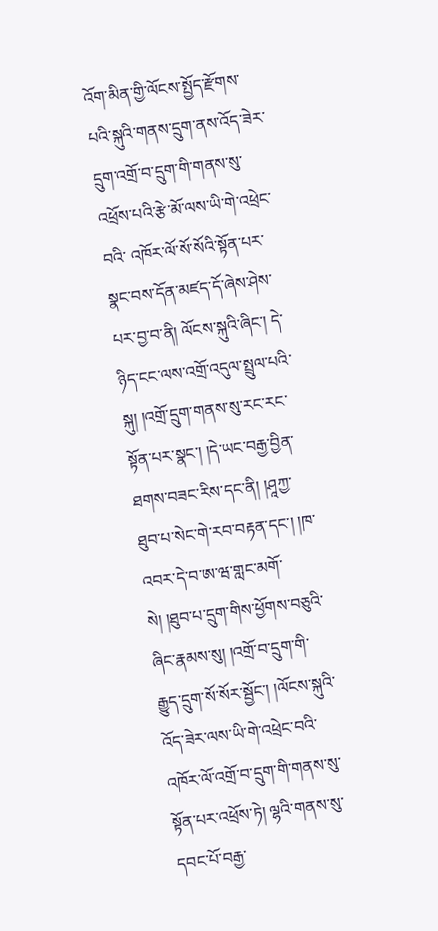འོག་མིན་གྱི་ལོངས་སྤྱོད་རྫོགས་པའི་སྐུའི་གནས་དྲུག་ནས་འོད་ཟེར་དྲུག་འགྲོ་བ་དྲུག་གི་གནས་སུ་འཕྲོས་པའི་རྩེ་མོ་ལས་ཡི་གེ་འཕྲེང་བའི་ འཁོར་ལོ་སོ་སོའི་སྟོན་པར་སྣང་བས་དོན་མཛད་དོ་ཞེས་ཤེས་པར་བྱ་བ་ནི། ལོངས་སྐུའི་ཞིང་། དེ་ཉིད་ངང་ལས་འགྲོ་འདུལ་སྤྲུལ་པའི་སྐུ། །འགྲོ་དྲུག་གནས་སུ་རང་རང་སྟོན་པར་སྣང་། །དེ་ཡང་བརྒྱ་བྱིན་ཐགས་བཟང་རིས་དང་ནི། །ཤཱཀྱ་ཐུབ་པ་སེང་གེ་རབ་བརྟན་དང་། །ཁ་འབར་དེ་བ་ཨ་ཝ་གླང་མགོ་སེ། །ཐུབ་པ་དྲུག་གིས་ཕྱོགས་བཅུའི་ཞིང་རྣམས་སུ། །འགྲོ་བ་དྲུག་གི་རྒྱུད་དྲུག་སོ་སོར་སྦྱོང་། །ལོངས་སྐུའི་འོད་ཟེར་ལས་ཡི་གེ་འཕྲེང་བའི་འཁོར་ལོ་འགྲོ་བ་དྲུག་གི་གནས་སུ་སྟོན་པར་འཕྲོས་ཏེ། ལྷའི་གནས་སུ་དབང་པོ་བརྒྱ་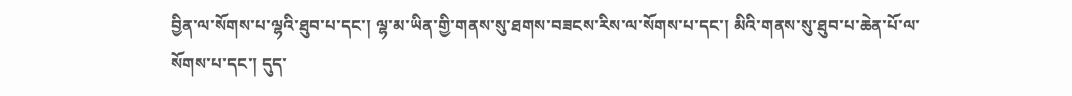བྱིན་ལ་སོགས་པ་ལྷའི་ཐུབ་པ་དང་། ལྷ་མ་ཡིན་གྱི་གནས་སུ་ཐགས་བཟངས་རིས་ལ་སོགས་པ་དང་། མིའི་གནས་སུ་ཐུབ་པ་ཆེན་པོ་ལ་སོགས་པ་དང་། དུད་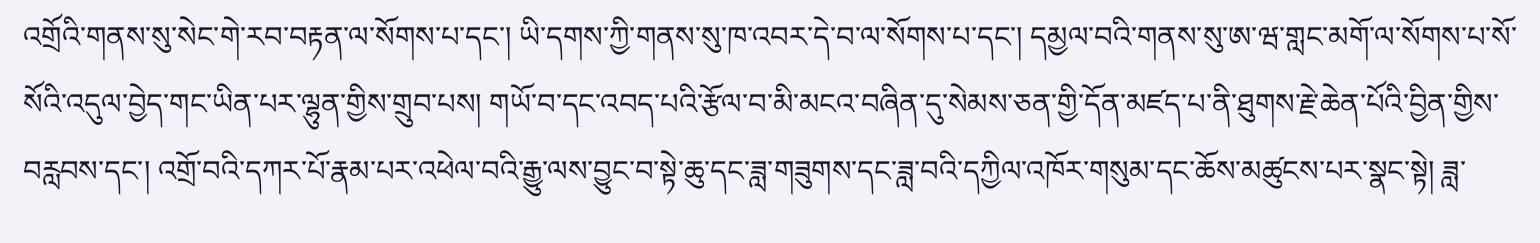འགྲོའི་གནས་སུ་སེང་གེ་རབ་བརྟན་ལ་སོགས་པ་དང་། ཡི་དགས་ཀྱི་གནས་སུ་ཁ་འབར་དེ་བ་ལ་སོགས་པ་དང་། དམྱལ་བའི་གནས་སུ་ཨ་ཝ་གླང་མགོ་ལ་སོགས་པ་སོ་སོའི་འདུལ་བྱེད་གང་ཡིན་པར་ལྷུན་གྱིས་གྲུབ་པས། གཡོ་བ་དང་འབད་པའི་རྩོལ་བ་མི་མངའ་བཞིན་དུ་སེམས་ཅན་གྱི་དོན་མཛད་པ་ནི་ཐུགས་རྗེ་ཆེན་པོའི་བྱིན་གྱིས་བརླབས་དང་། འགྲོ་བའི་དཀར་པོ་རྣམ་པར་འཕེལ་བའི་རྒྱུ་ལས་བྱུང་བ་སྟེ་ཆུ་དང་ཟླ་གཟུགས་དང་ཟླ་བའི་དཀྱིལ་འཁོར་གསུམ་དང་ཆོས་མཚུངས་པར་སྣང་སྟེ། ཟླ་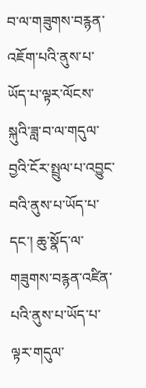བ་ལ་གཟུགས་བརྙན་འཇོག་པའི་ནུས་པ་ཡོད་པ་ལྟར་ལོངས་སྐུའི་ཟླ་བ་ལ་གདུལ་བྱའི་ངོར་སྤྲུལ་པ་འབྱུང་བའི་ནུས་པ་ཡོད་པ་དང་། ཆུ་སྣོད་ལ་གཟུགས་བརྙན་འཛིན་པའི་ནུས་པ་ཡོད་པ་ལྟར་གདུལ་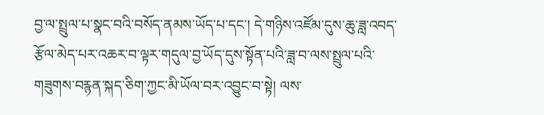བྱ་ལ་སྤྲུལ་པ་སྣང་བའི་བསོད་ནམས་ཡོད་པ་དང་། དེ་གཉིས་འཛོམ་དུས་ཆུ་ཟླ་འབད་རྩོལ་མེད་པར་འཆར་བ་ལྟར་གདུལ་བྱ་ཡོད་དུས་སྟོན་པའི་ཟླ་བ་ལས་སྤྲུལ་པའི་གཟུགས་བརྙན་སྐད་ཅིག་ཀྱང་མི་ཡོལ་བར་འབྱུང་བ་སྟེ། ལས་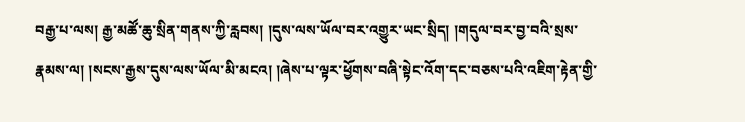བརྒྱ་པ་ལས། རྒྱ་མཚོ་ཆུ་སྲིན་གནས་ཀྱི་རླབས། །དུས་ལས་ཡོལ་བར་འགྱུར་ཡང་སྲིད། །གདུལ་བར་བྱ་བའི་སྲས་རྣམས་ལ། །སངས་རྒྱས་དུས་ལས་ཡོལ་མི་མངའ། །ཞེས་པ་ལྟར་ཕྱོགས་བཞི་སྟེང་འོག་དང་བཅས་པའི་འཇིག་རྟེན་གྱི་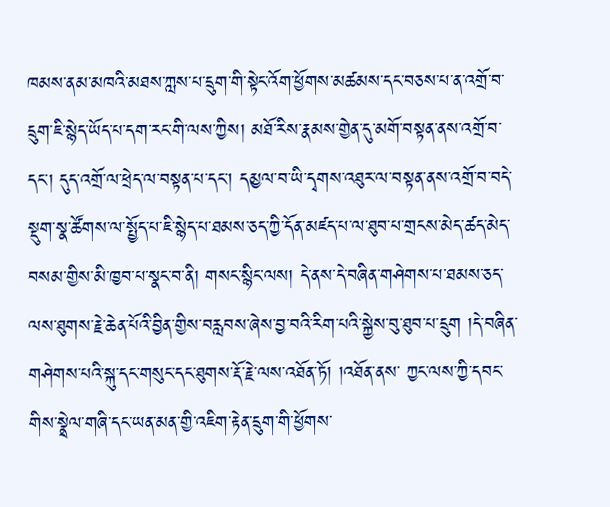ཁམས་ནམ་མཁའི་མཐས་ཀླས་པ་དྲུག་གི་སྟེང་འོག་ཕྱོགས་མཚམས་དང་བཅས་པ་ན་འགྲོ་བ་དྲུག་ཇི་སྙེད་ཡོད་པ་དག་རང་གི་ལས་ཀྱིས། མཐོ་རིས་རྣམས་གྱེན་དུ་མགོ་བསྟན་ནས་འགྲོ་བ་དང་། དུད་འགྲོ་ལ་ཕྲེད་ལ་བསྟན་པ་དང་། དམྱལ་བ་ཡི་དྭགས་འཐུར་ལ་བསྟན་ནས་འགྲོ་བ་བདེ་སྡུག་སྣ་ཚོགས་ལ་སྤྱོད་པ་ཇི་སྙེད་པ་ཐམས་ཅད་ཀྱི་དོན་མཛད་པ་ལ་ཐུབ་པ་གྲངས་མེད་ཚད་མེད་བསམ་གྱིས་མི་ཁྱབ་པ་སྣང་བ་ནི། གསང་སྙིང་ལས། དེ་ནས་དེ་བཞིན་གཤེགས་པ་ཐམས་ཅད་ལས་ཐུགས་རྗེ་ཆེན་པོའི་བྱིན་གྱིས་བརླབས་ཞེས་བྱ་བའི་རིག་པའི་སྐྱེས་བུ་ཐུབ་པ་དྲུག །དེ་བཞིན་གཤེགས་པའི་སྐུ་དང་གསུང་དང་ཐུགས་རྡོ་རྗེ་ལས་འཐོན་ཏོ། །འཐོན་ནས་ ཀྱང་ལས་ཀྱི་དབང་གིས་སྣྲེལ་གཞི་དང་ཡན་མན་གྱི་འཇིག་རྟེན་དྲུག་གི་ཕྱོགས་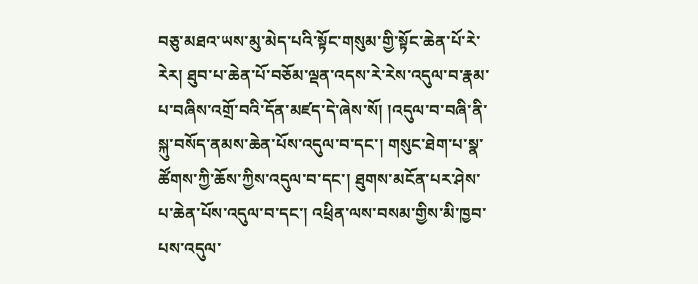བཅུ་མཐའ་ཡས་མུ་མེད་པའི་སྟོང་གསུམ་གྱི་སྟོང་ཆེན་པོ་རེ་རེར། ཐུབ་པ་ཆེན་པོ་བཅོམ་ལྡན་འདས་རེ་རེས་འདུལ་བ་རྣམ་པ་བཞིས་འགྲོ་བའི་དོན་མཛད་དེ་ཞེས་སོ། །འདུལ་བ་བཞི་ནི་སྐུ་བསོད་ནམས་ཆེན་པོས་འདུལ་བ་དང་། གསུང་ཐེག་པ་སྣ་ཚོགས་ཀྱི་ཆོས་ཀྱིས་འདུལ་བ་དང་། ཐུགས་མངོན་པར་ཤེས་པ་ཆེན་པོས་འདུལ་བ་དང་། འཕྲིན་ལས་བསམ་གྱིས་མི་ཁྱབ་པས་འདུལ་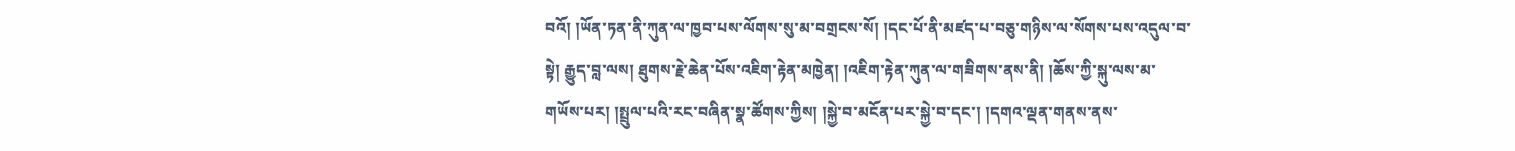བའོ། །ཡོན་ཏན་ནི་ཀུན་ལ་ཁྱབ་པས་ལོགས་སུ་མ་བགྲངས་སོ། །དང་པོ་ནི་མཛད་པ་བཅུ་གཉིས་ལ་སོགས་པས་འདུལ་བ་སྟེ། རྒྱུད་བླ་ལས། ཐུགས་རྗེ་ཆེན་པོས་འཇིག་རྟེན་མཁྱེན། །འཇིག་རྟེན་ཀུན་ལ་གཟིགས་ནས་ནི། །ཆོས་ཀྱི་སྐུ་ལས་མ་གཡོས་པར། །སྤྲུལ་པའི་རང་བཞིན་སྣ་ཚོགས་ཀྱིས། །སྐྱེ་བ་མངོན་པར་སྐྱེ་བ་དང་། །དགའ་ལྡན་གནས་ནས་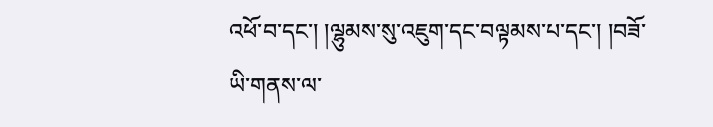འཕོ་བ་དང་། །ལྷུམས་སུ་འཇུག་དང་བལྟམས་པ་དང་། །བཟོ་ཡི་གནས་ལ་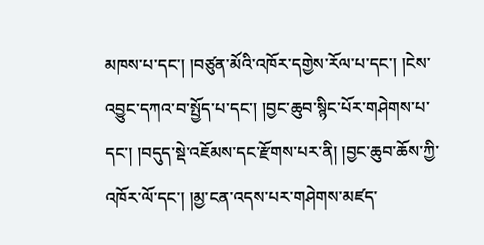མཁས་པ་དང་། །བཙུན་མོའི་འཁོར་དགྱེས་རོལ་པ་དང་། །ངེས་འབྱུང་དཀའ་བ་སྤྱོད་པ་དང་། །བྱང་ཆུབ་སྙིང་པོར་གཤེགས་པ་དང་། །བདུད་སྡེ་འཇོམས་དང་རྫོགས་པར་ནི། །བྱང་ཆུབ་ཆོས་ཀྱི་འཁོར་ལོ་དང་། །མྱ་ངན་འདས་པར་གཤེགས་མཛད་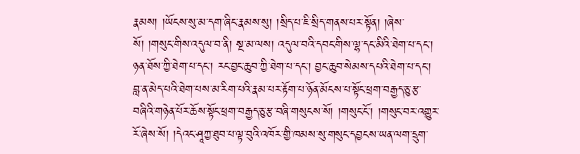རྣམས། །ཡོངས་སུ་མ་དག་ཞིང་རྣམས་སུ། །སྲིད་པ་ཇི་སྲིད་གནས་པར་སྟོན། །ཞེས་སོ། །གསུང་གིས་འདུལ་བ་ནི། སྔ་མ་ལས། འདུལ་བའི་དབང་གིས་ལྷ་དང་མིའི་ཐེག་པ་དང་། ཉན་ཐོས་ཀྱི་ཐེག་པ་དང་། རང་བྱང་ཆུབ་ཀྱི་ཐེག་པ་དང་། བྱང་ཆུབ་སེམས་དཔའི་ཐེག་པ་དང་། བླ་ན་མེད་པའི་ཐེག་པས་མ་རིག་པའི་རྣམ་པར་རྟོག་པ་ཉོན་མོངས་པ་སྟོང་ཕྲག་བརྒྱད་ཅུ་རྩ་བཞིའི་གཉེན་པོར་ཆོས་སྟོང་ཕྲག་བརྒྱད་ཅུ་རྩ་བཞི་གསུངས་སོ། །གསུང་ངོ་། །གསུང་བར་འགྱུར་རོ་ཞེས་སོ། །དེའང་ཤཱཀྱ་ཐུབ་པ་ལྟ་བུའི་འཁོར་གྱི་ཁམས་སུ་གསུང་དབྱངས་ཡན་ལག་དྲུག་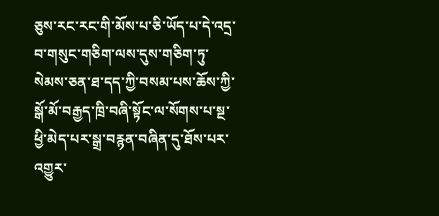ཅུས་རང་རང་གི་མོས་པ་ཅི་ཡོད་པ་དེ་འདྲ་བ་གསུང་གཅིག་ལས་དུས་གཅིག་ཏུ་སེམས་ཅན་ཐ་དད་ཀྱི་བསམ་པས་ཆོས་ཀྱི་སྒོ་མོ་བརྒྱད་ཁྲི་བཞི་སྟོང་ལ་སོགས་པ་སྔ་ཕྱི་མེད་པར་སྒྲ་བརྙན་བཞིན་དུ་ཐོས་པར་འགྱུར་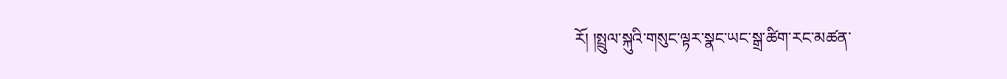རོ། །སྤྲུལ་སྐུའི་གསུང་ལྟར་སྣང་ཡང་སྒྲ་ཚིག་རང་མཚན་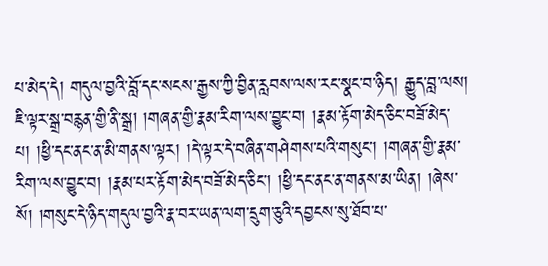པ་མེད་དེ། གདུལ་བྱའི་བློ་དང་སངས་རྒྱས་ཀྱི་བྱིན་རླབས་ལས་རང་སྣང་བ་ཉིད། རྒྱུད་བླ་ལས། ཇི་ལྟར་སྒྲ་བརྙན་གྱི་ནི་སྒྲ། །གཞན་གྱི་རྣམ་རིག་ལས་བྱུང་བ། །རྣམ་རྟོག་མེད་ཅིང་བཟོ་མེད་པ། །ཕྱི་དང་ནང་ན་མི་གནས་ལྟར། །དེ་ལྟར་དེ་བཞིན་གཤེགས་པའི་གསུང་། །གཞན་གྱི་རྣམ་རིག་ལས་བྱུང་བ། །རྣམ་པར་རྟོག་མེད་བཟོ་མེད་ཅིང་། །ཕྱི་དང་ནང་ན་གནས་མ་ཡིན། །ཞེས་སོ། །གསུང་དེ་ཉིད་གདུལ་བྱའི་རྣ་བར་ཡན་ལག་དྲུག་ཅུའི་དབྱངས་སུ་ཐོབ་པ་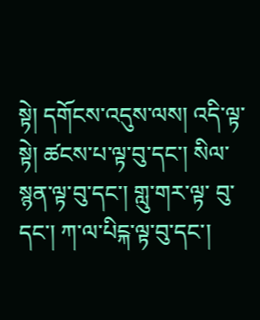སྟེ། དགོངས་འདུས་ལས། འདི་ལྟ་སྟེ། ཚངས་པ་ལྟ་བུ་དང་། སིལ་སྙན་ལྟ་བུ་དང་། གླུ་གར་ལྟ་ བུ་དང་། ཀ་ལ་པིངྐ་ལྟ་བུ་དང་།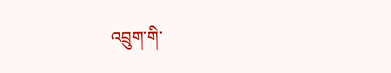འབྲུག་གི་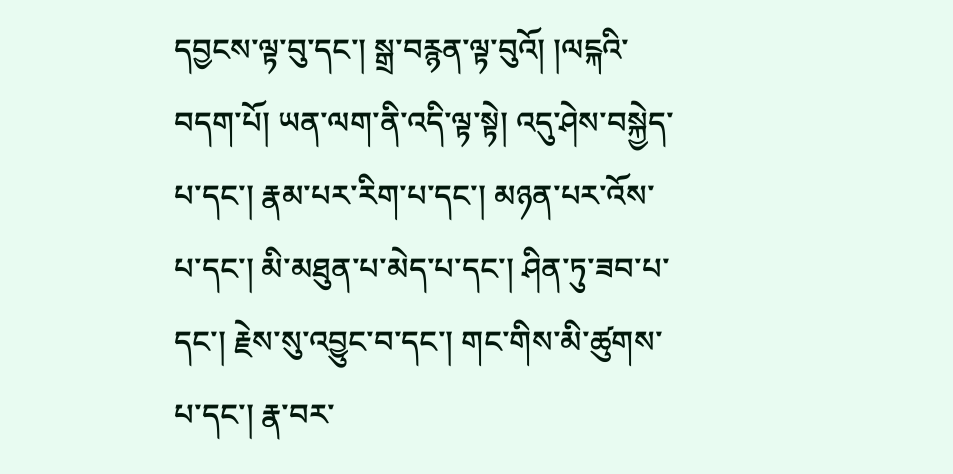དབྱངས་ལྟ་བུ་དང་། སྒྲ་བརྙན་ལྟ་བུའོ། །ལངྐའི་བདག་པོ། ཡན་ལག་ནི་འདི་ལྟ་སྟེ། འདུ་ཤེས་བསྐྱེད་པ་དང་། རྣམ་པར་རིག་པ་དང་། མཉན་པར་འོས་པ་དང་། མི་མཐུན་པ་མེད་པ་དང་། ཤིན་ཏུ་ཟབ་པ་དང་། རྗེས་སུ་འབྱུང་བ་དང་། གང་གིས་མི་ཚུགས་པ་དང་། རྣ་བར་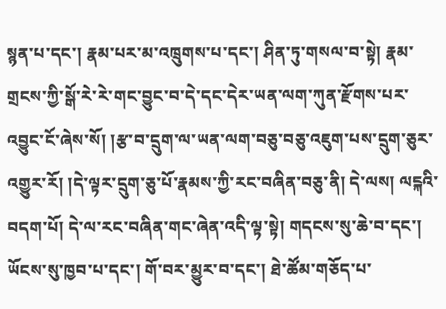སྙན་པ་དང་། རྣམ་པར་མ་འཁྲུགས་པ་དང་། ཤིན་ཏུ་གསལ་བ་སྟེ། རྣམ་གྲངས་ཀྱི་སྒོ་རེ་རེ་གང་བྱུང་བ་དེ་དང་དེར་ཡན་ལག་ཀུན་རྫོགས་པར་འབྱུང་ངོ་ཞེས་སོ། །རྩ་བ་དྲུག་ལ་ཡན་ལག་བཅུ་བཅུ་འཇུག་པས་དྲུག་ཅུར་འགྱུར་རོ། །དེ་ལྟར་དྲུག་ཅུ་པོ་རྣམས་ཀྱི་རང་བཞིན་བཅུ་ནི། དེ་ལས། ལངྐའི་བདག་པོ། དེ་ལ་རང་བཞིན་གང་ཞེན་འདི་ལྟ་སྟེ། གདངས་སུ་ཆེ་བ་དང་། ཡོངས་སུ་ཁྱབ་པ་དང་། གོ་བར་མྱུར་བ་དང་། ཐེ་ཚོམ་གཅོད་པ་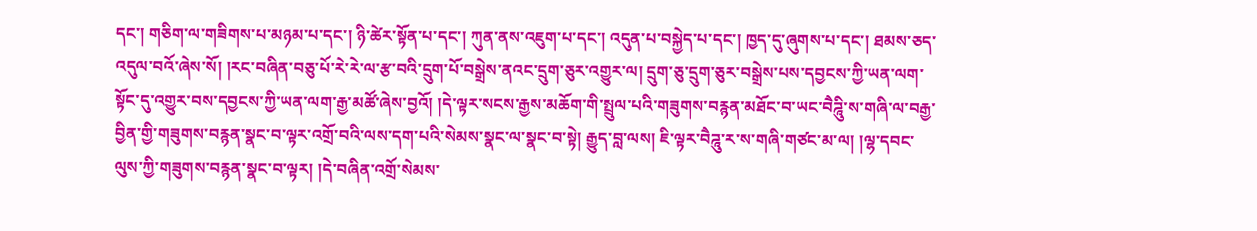དང་། གཅིག་ལ་གཟིགས་པ་མཉམ་པ་དང་། ཉི་ཚེར་སྟོན་པ་དང་། ཀུན་ནས་འཇུག་པ་དང་། འདུན་པ་བསྐྱེད་པ་དང་། ཁྱད་དུ་ཞུགས་པ་དང་། ཐམས་ཅད་འདུལ་བའོ་ཞེས་སོ། །རང་བཞིན་བཅུ་པོ་རེ་རེ་ལ་རྩ་བའི་དྲུག་པོ་བསྒྲེས་ནའང་དྲུག་ཅུར་འགྱུར་ལ། དྲུག་ཅུ་དྲུག་ཅུར་བསྒྲེས་པས་དབྱངས་ཀྱི་ཡན་ལག་སྟོང་དུ་འགྱུར་བས་དབྱངས་ཀྱི་ཡན་ལག་རྒྱ་མཚོ་ཞེས་བྱའོ། །དེ་ལྟར་སངས་རྒྱས་མཆོག་གི་སྤྲུལ་པའི་གཟུགས་བརྙན་མཐོང་བ་ཡང་བཻཌཱིུ་ས་གཞི་ལ་བརྒྱ་བྱིན་གྱི་གཟུགས་བརྙན་སྣང་བ་ལྟར་འགྲོ་བའི་ལས་དག་པའི་སེམས་སྣང་ལ་སྣང་བ་སྟེ། རྒྱུད་བླ་ལས། ཇི་ལྟར་བཻཌཱུ་ར་ས་གཞི་གཙང་མ་ལ། །ལྷ་དབང་ལུས་ཀྱི་གཟུགས་བརྙན་སྣང་བ་ལྟར། །དེ་བཞིན་འགྲོ་སེམས་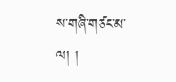ས་གཞི་གཙང་མ་ལ། །